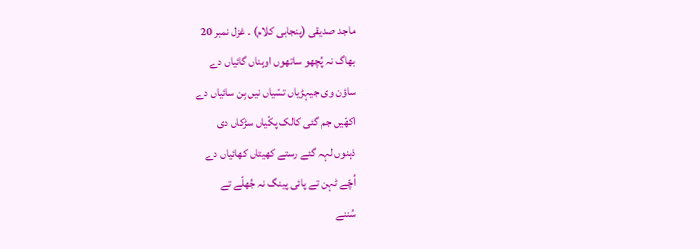ماجد صدیقی (پنجابی کلام) ۔ غزل نمبر 20
بھاگ نہ پُچھو ساتھوں اوہناں گائیاں دے
ساؤن وی جیہڑیاں تسّیاں نیں بِن سائیاں دے
اکھّیں جم گئی کالک پکّیاں سڑکاں دی
ذہنوں لہہ گئے رستے کھیتاں کھائیاں دے
اُچّے ٹہن تے پائی پینگ نہ جُھلّے تے
سُننے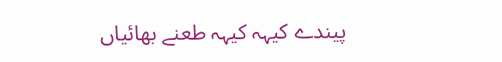پیندے کیہہ کیہہ طعنے بھائیاں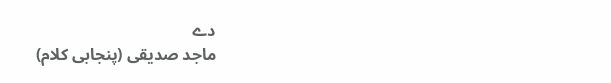دے
ماجد صدیقی (پنجابی کلام)